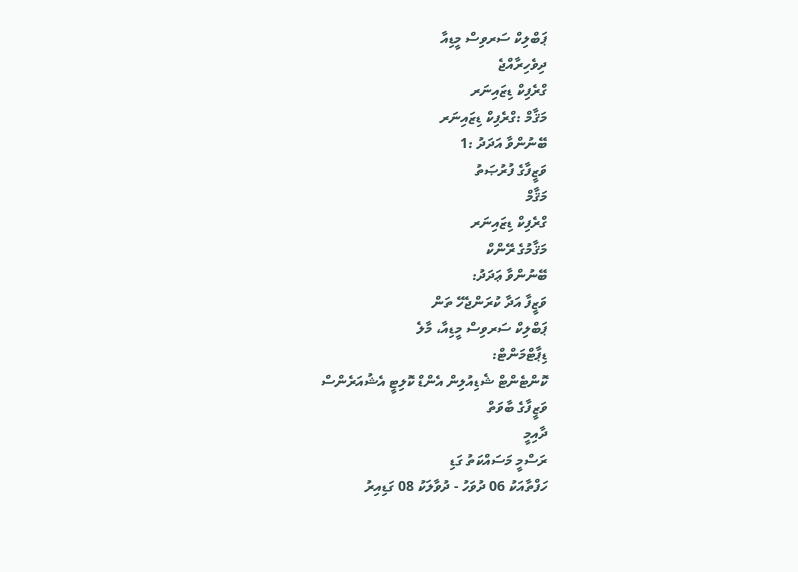ޕަބްލިކް ސަރވިސް މީޑިއާ
ދިވެހިރާއްޖެ
ގްރެފިކް ޑިޒައިނަރ
މަޤާމް :ގްރެފިކް ޑިޒައިނަރ
ބޭނުންވާ އަދަދު :1
ވަޒީފާގެ ފުރުޞަތު
މަޤާމް
ގްރެފިކް ޑިޒައިނަރ
މަޤާމުގެ ރޭންކް
ބޭނުންވާ ޢަދަދު:
ވަޒީފާ އަދާ ކުރަންޖެހޭ ތަން
ޕަބްލިކް ސަރވިސް މީޑިއާ، މާލެ
ޑިޕާޓްމަންޓް:
ކޮންޓެންޓް ޝެޑިއުލިން އެންޑް ކޮލިޓީ އެޝުއަރެންސް
ވަޒީފާގެ ބާވަތް
ދާއިމީ
ރަސްމީ މަސައްކަތު ގަޑި
ހަފްތާއަކު 06 ދުވަހު - ދުވާލަކު 08 ގަޑިއިރު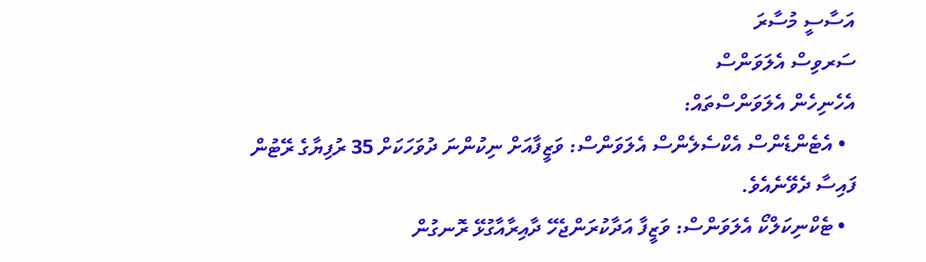އަސާސީ މުސާރަ
ސަރވިސް އެލަވަންސް
އެހެނިހެން އެލަވަންސްތައް:
  • އެޓެންޑެންސް އެކްސެލެންސް އެލަވަންސް: ވަޒީފާއަށް ނިކުންނަ ދުވަހަކަށް 35 ރުފިޔާގެ ރޭޓުން ފައިސާ ދެވޭނެއެވެ.
  • ޓެކްނިކަލްކޯ އެލަވަންސް: ވަޒީފާ އަދާކުރަންޖެހޭ ދާއިރާއާގުޅޭ ރޮނގުން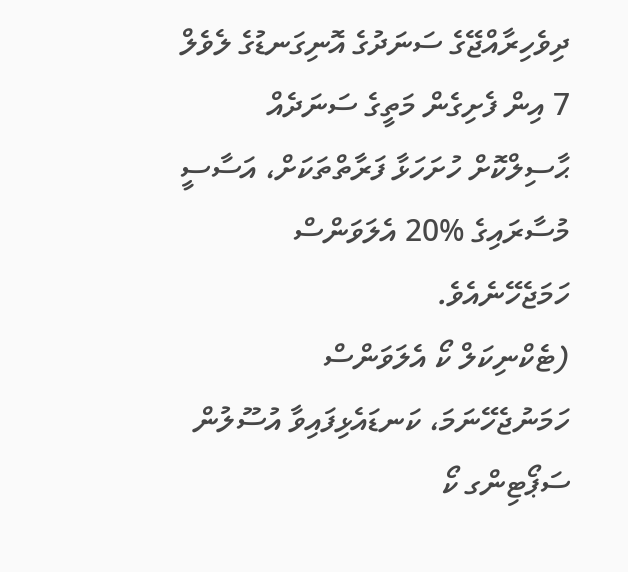ދިވެހިރާއްޖޭގެ ސަނަދުގެ އޮނިގަނޑުގެ ލެވެލް 7 އިން ފެށިގެން މަތީގެ ސަނަދެއް ޙާސިލްކޮށް ހުށަހަޅާ ފަރާތްތަކަށް، އަސާސީ މުސާރައިގެ %20 އެލަވަންސް ހަމަޖެހޭނެއެވެ.
(ޓެކްނިކަލް ކޯ އެލަވަންސް ހަމަނުޖެހޭނަމަ، ކަނޑައެޅިފައިވާ އުސޫލުން ސަޕޯޓިންގ ކޯ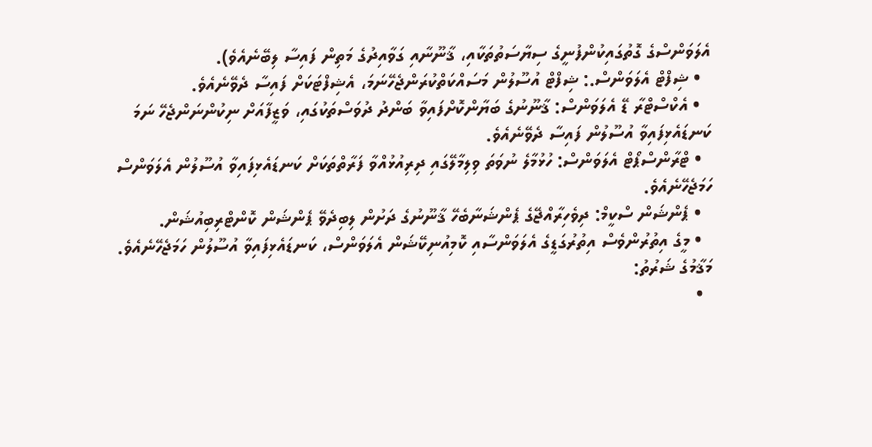އެލަވަންސްގެ ގޮތުގައިކުންފުނީގެ ސިޔާސަތުތަކާއި، ޤާނޫނާއި ގަވާއިދުގެ މަތިން ފައިސާ ލިބޭނެއެވެ).
  • ޝިފްޓް އެލަވަންސް.: ޝިފްޓް އުސޫލުން މަސައްކަތްކުރަންޖެހޭނަމަ، އެޝިފްޓަކަށް ފައިސާ ދެވޭނެއެވެ.
  • އެކްސްޓްރާ ޑޭ އެލަވަންސް: ޤާނޫނުގެ ބަޔާންކޮށްފައިވާ ބަންދު ދުވަސްތަކުގައި، ވަޒީފާއަށް ނިކުންނަންޖެހޭ ނަމަ ކަނޑައެޅިފައިވާ އުސޫލުން ފައިސާ ދެވޭނެއެވެ.
  • ޓްރާންސްޕޯޓް އެލަވަންސް: ހުޅުމާލެ ނުވަތަ ވިލިމާލޭގައި ދިރިއުޅުއްވާ ފަރާތްތަކަށް ކަނޑައެޅިފައިވާ އުސޫލުން އެލަވަންސް ހަމަޖެހޭނެއެވެ.
  • ޕެންޝަން ސްކީމް: ދިވެހިރާއްޖޭގެ ޕެންޝަނާބެހޭ ޤާނޫނުގެ ދަށުން ލިބިދެވޭ ޕެންޝަން ކޮންޓްރިބިއުޝަން.
  • މީގެ އިތުރުންވެސް އިތުރުގަޑީގެ އެލަވަންސާއި ކޮމިއުނިކޭޝަން އެލަވަންސް، ކަނޑައެޅިފައިވާ އުސޫލުން ހަމަޖެހޭނެއެވެ.
މަޤާމުގެ ޝަރުތު:
  •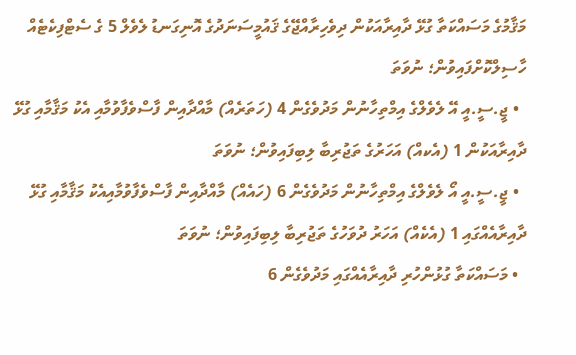މަޤާމުގެ މަސައްކަތާ ގުޅޭ ދާއިރާއަކުން ދިވެހިރާއްޖޭގެ ޤައުމީސަނަދުގެ އޮނިގަނޑު ލެވެލް 5 ގެ ސެޓްފިކެޓެއް ހާސިލްކޮށްފައިވުން؛ ނުވަތަ
  • ޖީ.ސީ.އީ އޭ ލެވެލްގެ އިމްތިހާނުން މަދުވެގެން 4 (ހަތަރެއް) މާއްދާއިން ފާސްވެފާވުމާއި އެކު މަޤާމާއި ގުޅޭ ދާއިރާއަކުން 1 (އެކއް) އަހަރުގެ ތަޖުރިބާ ލިބިފައިވުން؛ ނުވަތަ
  • ޖީ.ސީ.އީ އޯ ލެވެލްގެ އިމްތިހާނުން މަދުވެގެން 6 (ހައެއް) މާއްދާއިން ފާސްވެފާވުމާއިއެކު މަޤާމާއި ގުޅޭ ދާއިރާއެއްގައި 1 (އެކެއް) އަހަރު ދުވަހުގެ ތަޖުރިބާ ލިބިފައިވުން؛ ނުވަތަ
  • މަސައްކަތާ ގުޅުންހުރި ދާއިރާއެއްގައި މަދުވެގެން 6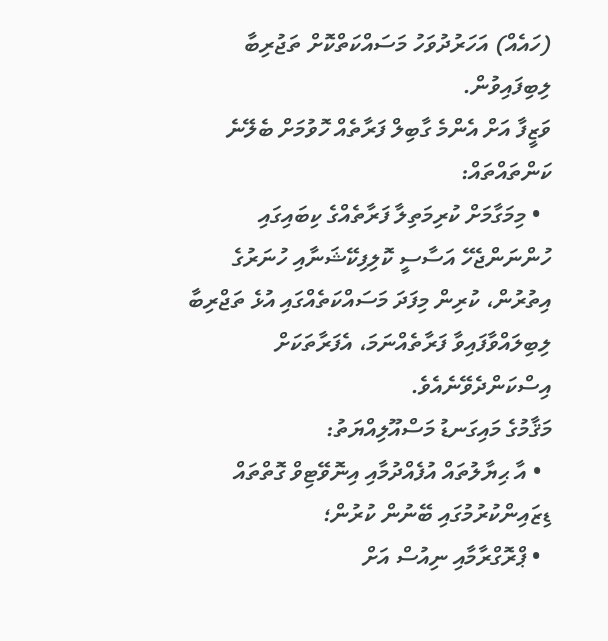(ހައެއް) އަހަރުދުވަހު މަސައްކަތްކޮށް ތަޖުރިބާ ލިބިފައިވުން.
ވަޒީފާ އަށް އެންމެ ގާބިލް ފަރާތެއް ހޮވުމަށް ބެލޭނެ ކަންތައްތައް:
  • މިމަގާމަށް ކުރިމަތިލާ ފަރާތެއްގެ ކިބައިގައި ހުންނަންޖެހޭ އަސާސީ ކޮލިފިކޭޝަނާއި ހުނަރުގެ އިތުރުން، ކުރިން މިފަދަ މަސައްކަތެއްގައި އުޅެ ތަޖްރިބާ ލިބިލައްވާފައިވާ ފަރާތެއްނަމަ، އެފަރާތަކަށް އިސްކަންދެވޭނެއެވެ.
މަޤާމުގެ މައިގަނޑު މަސްއޫލިއްޔަތު:
  • އާ ޙިޔާލުތައް އުފެއްދުމާއި އިނޮވޭޓިވް ގޮތްތައް ޑިޒައިންކުރުމުގައި ބޭނުން ކުރުން؛
  • ޕްރޮގްރާމާއި ނިއުސް އަށް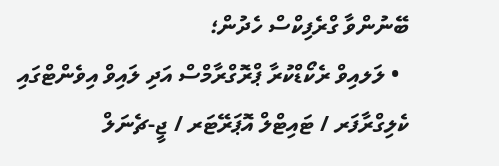ބޭނުންވާ ގްރެފިކްސް ހެދުން؛
  • ލަލއިވް ރެކޯޑްކުރާ ޕްރޮގްރާމްސް އަދި ލައިވް އިވެންޓްގައި ކެލިގްރާފަރ / ޓައިޓްލް އޮޕަރޭޓަރ / ޖީ-ޗެނަލް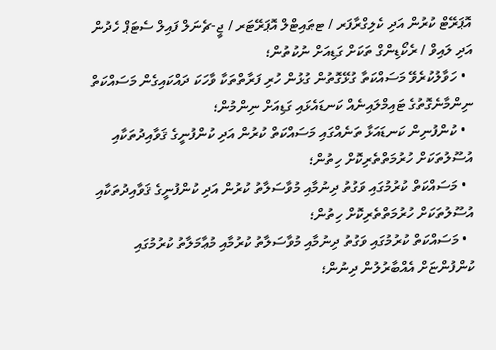އޮޕަރޭޓް ކުރުން އަދި ކެލިގްރާފަރ / ޓޠައިޓްލް އޮޕަރޭޓަރ / ޖީ-ޗެނަލް ފައިލް ސެޓަޕް ހެދުން އަދި ލައިވް / ރެކޯޑިންގް ތަކަށް ގަޑިއަށް ނުކުތުން؛
  • ހަވާލުކުރެވޭ މަސައްކަތާ ގުޅޭގޮތުން ގުޅުން ހުރި ފަރާތްތަކާ ވާހަކަ ދައްކައިގެން މަސައްކަތް ނިންމާނެގޮތުގެ ޓައިމްލައިނެއް ކަނޑައެޅައި ގަޑިއަށް ނިންމުން؛
  • ކުންފުނިން ކަނޑައަޅާ ތަނެއްގައި މަސައްކަތް ކުރުން އަދި ކުންފުނީގެ ޤަވާއިދުތަކާއި އުސޫލުތަކަށް ހުރުމަތްތެރިކޮށް ހިތުން؛
  • މަސައްކަތް ކުރުމުގައި ވަގުތު ދިނުމާއި މުވާސަލާތު ކުރުން އަދި ކުންފުނީގެ ޤަވާއިދުތަކާއި އުސޫލުތަކަށް ހުރުމަތްތެރިކޮށް ހިތުން؛
  • މަސައްކަތް ކުރުމުގައި ވަގުތު ދިނުމާއި މުވާސަލާތު ކުރުމާއި މުޢާމަލާތު ކުރުމުގައި ކުންފުންޏަށް އެއްބާރުލުން ދިނުން؛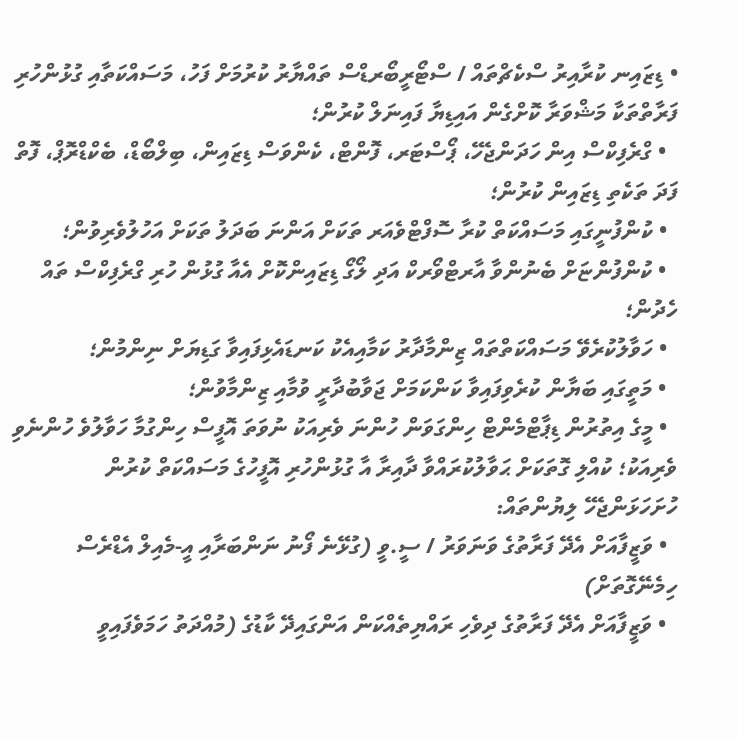• ޑިޒައިނ ކުރާއިރު ސްކެޗްތައް / ސްޓޯރީބޯރޑްސް ތައްޔާރު ކުރުމަށް ފަހު، މަސައްކަތާއި ގުޅުންހުރި ފަރާތްތަކާ މަޝްވަރާ ކޮށްގެން އައިޑިޔާ ފައިނަލް ކުރުން؛
  • ގްރެފިކްސް އިން ހަދަންޖެހޭ، ޕޯސްޓަރ، ފޮންޓް، ކެންވަސް ޑިޒައިން، ބިލްބޯޑް، ބެކްޑްރޮޕް، ފޮތް ފަދަ ތަކެތި ޑިޒައިން ކުރުން؛
  • ކުންފުނީގައި މަސައްކަތް ކުރާ ސޮފްޓްވެއަރ ތަކަށް އަންނަ ބަދަލު ތަކަށް އަހުލުވެރިވުން؛
  • ކުންފުންޏަށް ބެނުންވާ އާރޓްވޯރކް އަދި ލޯގޯ ޑިޒައިންކޮށް އެއާ ގުޅުން ހުރި ގްރެފިކްސް ތައް ހެދުން؛
  • ހަވާލުކުރެވޭ މަސައްކަތްތައް ޒިންމާދާރު ކަމާއިއެކު ކަނޑައެޅިފައިވާ ގަޑިޔަށް ނިންމުން؛
  • މަތީގައި ބަޔާން ކުރެވިފައިވާ ކަންކަމަށް ޖަވާބުދާރީ ވުމާއި ޒިންމާވުން؛
  • މީގެ އިތުރުން ޑިޕާޓްމެންޓް ހިންގަވަން ހުންނަ ވެރިއަކު ނުވަތަ އޮފީސް ހިންގުމާ ހަވާލުވެ ހުންނެވި ވެރިއަކު؛ ކުއްލި ގޮތަކަށް ޙަވާލުކުރައްވާ ދާއިރާ އާ ގުޅުންހުރި އޮފީހުގެ މަސައްކަތް ކުރުން
ހުށަހަޅަންޖެހޭ ލިޔުންތައް:
  • ވަޒީފާއަށް އެދޭ ފަރާތުގެ ވަނަވަރު / ސީ.ވީ (ގުޅޭނެ ފޯނު ނަންބަރާއި އީ-މެއިލް އެޑްރެސް ހިމެނޭގޮތަށް)
  • ވަޒީފާއަށް އެދޭ ފަރާތުގެ ދިވެހި ރައްޔިތެއްކަން އަންގައިދޭ ކާޑުގެ (މުއްދަތު ހަމަވެފައިވީ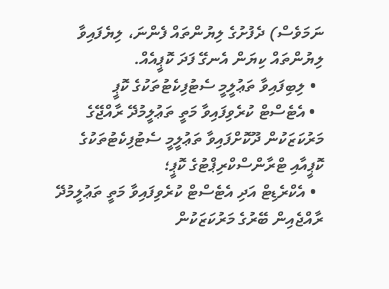ނަމަވެސް) ދެފުށުގެ ލިޔުންތައް ފެންނަ، ލިޔެފައިވާ ލިޔުންތައް ކިޔަން އެނގޭ ފަދަ ކޮޕީއެއް.
  • ލިބިފައިވާ ތަޢުލީމީ ސެޓުފިކެޓުތަކުގެ ކޮޕީ
  • އެޓެސްޓް ކުރެވިފައިވާ މަތީ ތަޢުލީމުދޭ ރާއްޖޭގެ މަރުކަޒަކުން ދޫކޮށްފައިވާ ތަޢުލީމީ ސެޓުފިކެޓުތަކުގެ ކޮޕީއާއި ޓްރާންސްކްރިޕްޓުގެ ކޮޕީ؛
  • އެކްރެޑިޓް އަދި އެޓެސްޓް ކުރެވިފައިވާ މަތީ ތަޢުލީމުދޭ ރާއްޖެއިން ބޭރުގެ މަރުކަޒަކުން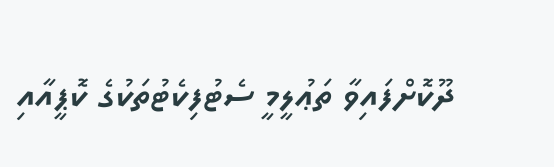ދޫކޮށްފައިވާ ތަޢުލީމީ ސެޓުފިކެޓުތަކުގެ ކޮޕީއާއި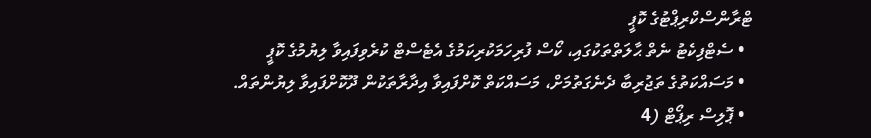ޓްރާންސްކްރިޕްޓުގެ ކޮޕީ
  • ސެޓްފިކެޓު ނެތް ޙާލަތްތަކުގައި، ކޯސް ފުރިހަމަކުރިކަމުގެ އެޓެސްޓް ކުރެވިފައިވާ ލިޔުމުގެ ކޮޕީ
  • މަސައްކަތުގެ ތަޖުރިބާ ދެނެގަތުމަށް، މަސައްކަތް ކޮށްފައިވާ އިދާރާތަކުން ދޫކޮށްފައިވާ ލިޔުންތައް.
  • ޕޮލިސް ރިޕޯޓް (4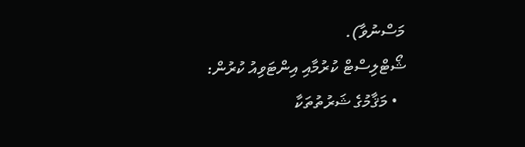މަސްނުވާ).
ޝޯޓްލިސްޓް ކުރުމާއި އިންޓަވިއު ކުރުން:
  • މަޤާމުގެ ޝަރުތުތަކާ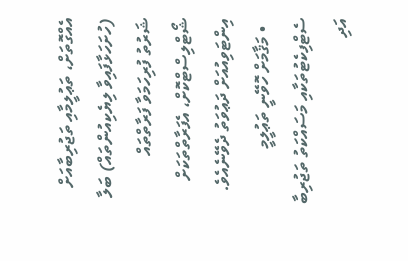އެއްގޮތަށް، ތަޢުލީމާއި ތަޖުރިބާއަށް (ހުށަހަޅާފައިވާ ލިޔެކިއުންތައް) ބަލާ ޝަރުތު ފުރިހަމަވާ ފަރާތްތައް ޝޯޓްލިސްޓްކޮށް، އެފަރާތްތަކަށް އިންޓަވިއުއަށް ދަޢުވަތު ދެވޭނެއެވެ.
  • މަޤާމަށް ހޮވޭނީ ތަޢުލީމީ ސެޓްފިކެޓުތަކާއި މަސައްކަތު ތަޖުރިބާ އަދި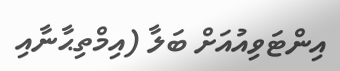އިންޓަވިއުއަށް ބަލާ (އިމްތިޙާނާއި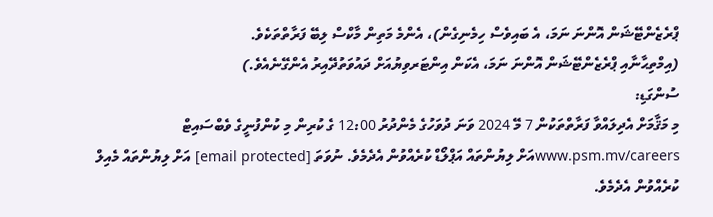ޕްރެޒެންޓޭޝަން އޮންނަ ނަމަ، އެ ބައިވެސް ހިމެނިގެން)، އެންމެ މަތިން މާކްސް ލިބޭ ފަރާތްތަކެވެ.
(އިމްތިޙާނާއި ޕްރެޒެންޓޭޝަން އޮންނަ ނަމަ، އެކަން އިންޓަރވިޔުއަށް ދައުވަތުދޭއިރު އެންގޭނެއެވެ.)
ސުންގަޑި:
މި މަޤާމަށް އެދިލައްވާ ފަރާތްތަކުން 7 މޭ 2024 ވަނަ ދުވަހުގެ މެންދުރު 12:00 ގެ ކުރިން މި ކުންފުނީގެ ވެބްސައިޓް www.psm.mv/careersއަށް ލިޔުންތައް އަޕްލޯޑް ކުރެއްވުން އެދެމެވެ. ނުވަތަ [email protected] އަށް ލިޔުންތައް މެއިލް ކުރެއްވުން އެދެމެވެ.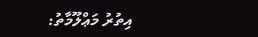އިތުރު މަޢްލޫމާތު: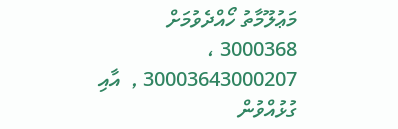މަޢުލޫމާތު ހޯއްދެވުމަށް 3000368 ، 30003643000207 ,  އާއި ގުޅުއްވުން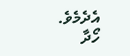އެދެމެވެ.
ހޯދާ